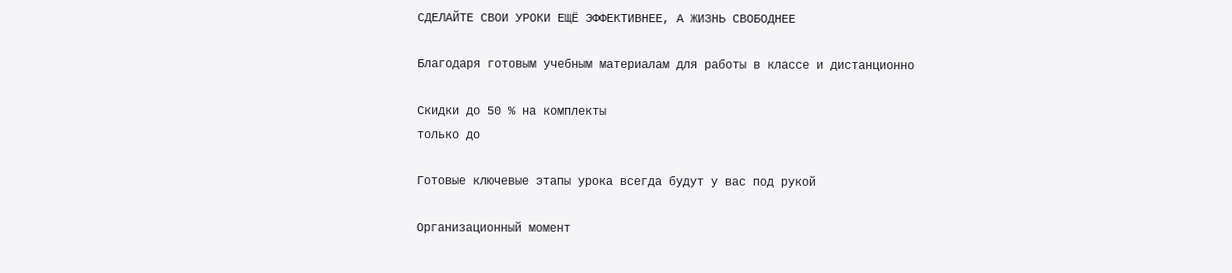СДЕЛАЙТЕ СВОИ УРОКИ ЕЩЁ ЭФФЕКТИВНЕЕ, А ЖИЗНЬ СВОБОДНЕЕ

Благодаря готовым учебным материалам для работы в классе и дистанционно

Скидки до 50 % на комплекты
только до

Готовые ключевые этапы урока всегда будут у вас под рукой

Организационный момент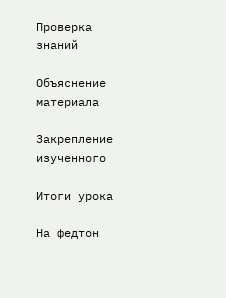Проверка знаний

Объяснение материала

Закрепление изученного

Итоги урока

На федтон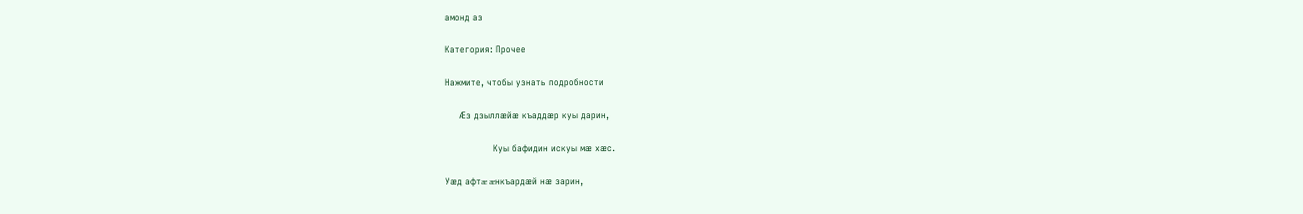амонд аз

Категория: Прочее

Нажмите, чтобы узнать подробности

       Æз дзыллæйæ къаддæр куы дарин,

                Куы бафидин искуы мæ хæс.

Уæд афтæ æнкъардæй нæ зарин,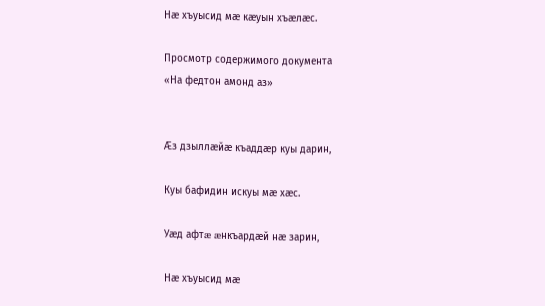Нæ хъуысид мæ кæуын хъæлæс.

Просмотр содержимого документа
«На федтон амонд аз»


Æз дзыллæйæ къаддæр куы дарин,

Куы бафидин искуы мæ хæс.

Уæд афтæ æнкъардæй нæ зарин,

Нæ хъуысид мæ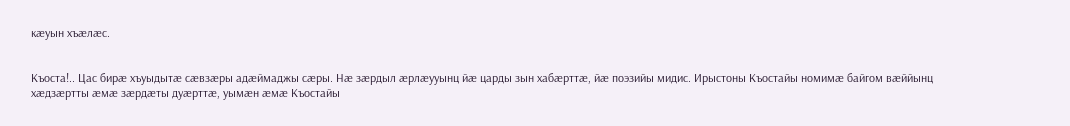кæуын хъæлæс.


Къоста!.. Цас бирæ хъуыдытæ сæвзæры адæймаджы сæры. Нæ зæрдыл æрлæууынц йæ царды зын хабæрттæ, йæ поэзийы мидис. Ирыстоны Къостайы номимæ байгом вæййынц хæдзæртты æмæ зæрдæты дуæрттæ, уымæн æмæ Къостайы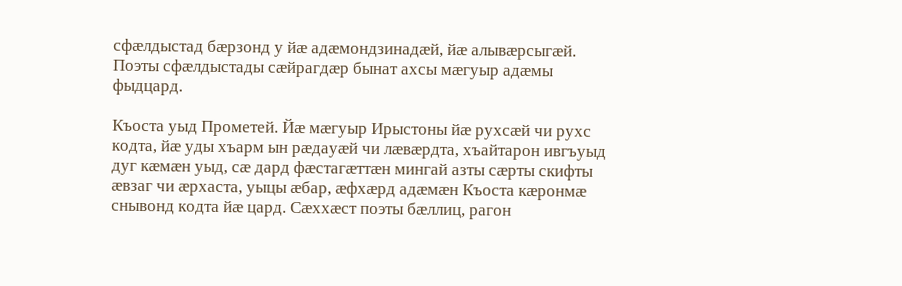сфæлдыстад бæрзонд у йæ адæмондзинадæй, йæ алывæрсыгæй. Поэты сфæлдыстады сæйрагдæр бынат ахсы мæгуыр адæмы фыдцард.

Къоста уыд Прометей. Йæ мæгуыр Ирыстоны йæ рухсæй чи рухс кодта, йæ уды хъарм ын рæдауæй чи лæвæрдта, хъайтарон ивгъуыд дуг кæмæн уыд, сæ дард фæстагæттæн мингай азты сæрты скифты æвзаг чи æрхаста, уыцы æбар, æфхæрд адæмæн Къоста кæронмæ снывонд кодта йæ цард. Сæххæст поэты бæллиц, рагон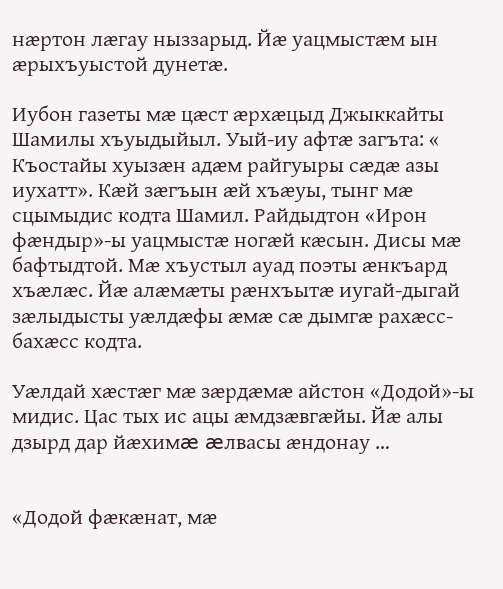нæртон лæгау ныззарыд. Йæ уацмыстæм ын æрыхъуыстой дунетæ.

Иубон газеты мæ цæст æрхæцыд Джыккайты Шамилы хъуыдыйыл. Уый-иу афтæ загъта: « Къостайы хуызæн адæм райгуыры сæдæ азы иухатт». Кæй зæгъын æй хъæуы, тынг мæ сцымыдис кодта Шамил. Райдыдтон «Ирон фæндыр»-ы уацмыстæ ногæй кæсын. Дисы мæ бафтыдтой. Мæ хъустыл ауад поэты æнкъард хъæлæс. Йæ алæмæты рæнхъытæ иугай-дыгай зæлыдысты уæлдæфы æмæ сæ дымгæ рахæсс-бахæсс кодта.

Уæлдай хæстæг мæ зæрдæмæ айстон «Додой»-ы мидис. Цас тых ис ацы æмдзæвгæйы. Йæ алы дзырд дар йæхимæ æлвасы æндонау …


«Додой фæкæнат, мæ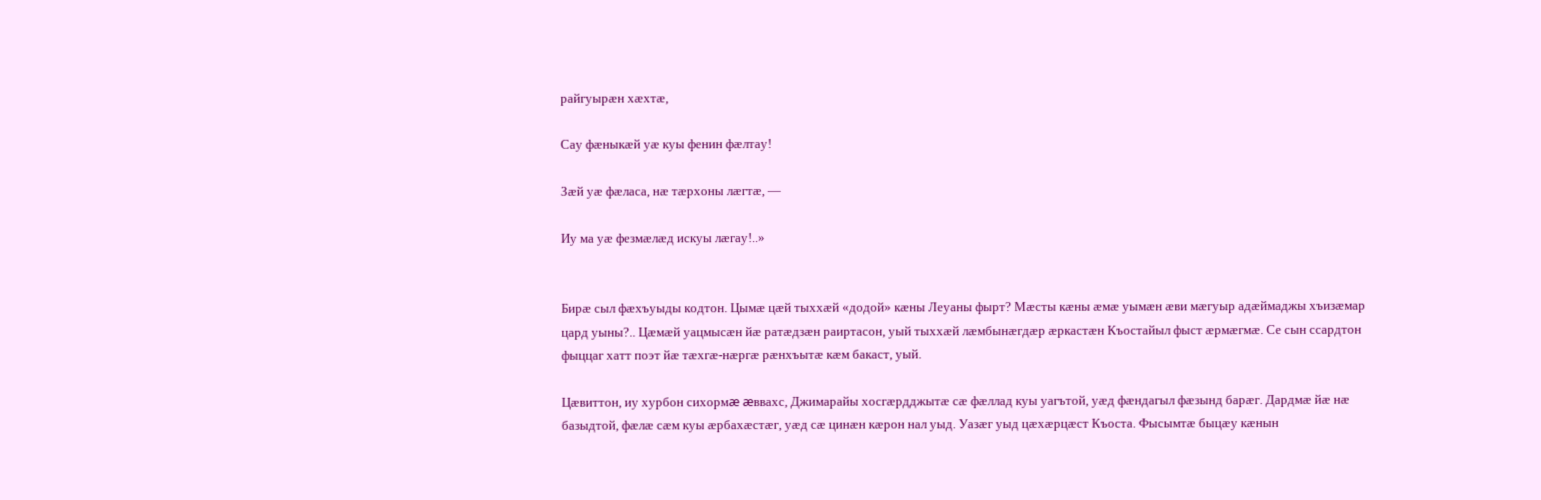райгуырæн хæхтæ,

Сау фæныкæй уæ куы фенин фæлтау!

Зæй уæ фæласа, нæ тæрхоны лæгтæ, ―

Иу ма уæ фезмæлæд искуы лæгау!..»


Бирæ сыл фæхъуыды кодтон. Цымæ цæй тыххæй «додой» кæны Леуаны фырт? Мæсты кæны æмæ уымæн æви мæгуыр адæймаджы хъизæмар цард уыны?.. Цæмæй уацмысæн йæ ратæдзæн раиртасон, уый тыххæй лæмбынæгдæр æркастæн Къостайыл фыст æрмæгмæ. Се сын ссардтон фыццаг хатт поэт йæ тæхгæ-нæргæ рæнхъытæ кæм бакаст, уый.

Цæвиттон, иу хурбон сихормæ æввахс, Джимарайы хосгæрдджытæ сæ фæллад куы уагътой, уæд фæндагыл фæзынд барæг. Дардмæ йæ нæ базыдтой, фæлæ сæм куы æрбахæстæг, уæд сæ цинæн кæрон нал уыд. Уазæг уыд цæхæрцæст Къоста. Фысымтæ быцæу кæнын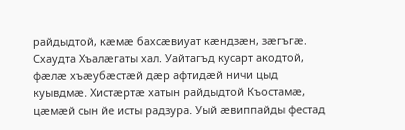райдыдтой, кæмæ бахсæвиуат кæндзæн, зæгъгæ. Схаудта Хъалæгаты хал. Уайтагъд кусарт акодтой, фæлæ хъæубæстæй дæр афтидæй ничи цыд куывдмæ. Хистæртæ хатын райдыдтой Къостамæ, цæмæй сын йе исты радзура. Уый æвиппайды фестад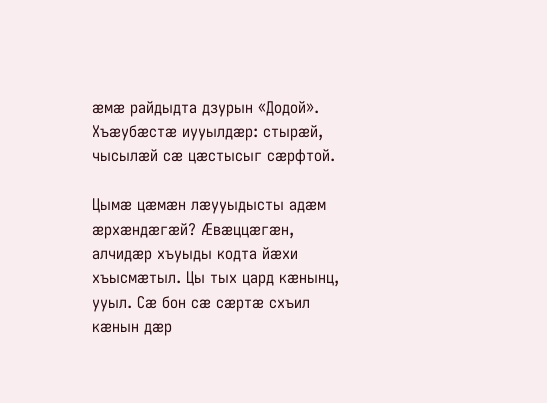æмæ райдыдта дзурын «Додой». Хъæубæстæ иууылдæр: стырæй, чысылæй сæ цæстысыг сæрфтой.

Цымæ цæмæн лæууыдысты адæм æрхæндæгæй? Æвæццæгæн, алчидæр хъуыды кодта йæхи хъысмæтыл. Цы тых цард кæнынц, ууыл. Сæ бон сæ сæртæ схъил кæнын дæр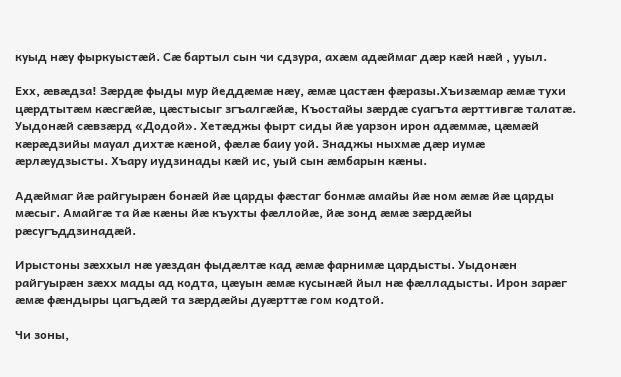куыд нæу фыркуыстæй. Сæ бартыл сын чи сдзура, ахæм адæймаг дæр кæй нæй , ууыл.

Ехх, æвæдза! Зæрдæ фыды мур йеддæмæ нæу, æмæ цастæн фæразы.Хъизæмар æмæ тухи цæрдтытæм кæсгæйæ, цæстысыг згъалгæйæ, Къостайы зæрдæ суагъта æрттивгæ талатæ. Уыдонæй сæвзæрд «Додой». Хетæджы фырт сиды йæ уарзон ирон адæммæ, цæмæй кæрæдзийы мауал дихтæ кæной, фæлæ баиу уой. Знаджы ныхмæ дæр иумæ æрлæудзысты. Хъару иудзинады кæй ис, уый сын æмбарын кæны.

Адæймаг йæ райгуырæн бонæй йæ царды фæстаг бонмæ амайы йæ ном æмæ йæ царды мæсыг. Амайгæ та йæ кæны йæ къухты фæллойæ, йæ зонд æмæ зæрдæйы рæсугъддзинадæй.

Ирыстоны зæххыл нæ уæздан фыдæлтæ кад æмæ фарнимæ цардысты. Уыдонæн райгуырæн зæхх мады ад кодта, цæуын æмæ кусынæй йыл нæ фæлладысты. Ирон зарæг æмæ фæндыры цагъдæй та зæрдæйы дуæрттæ гом кодтой.

Чи зоны,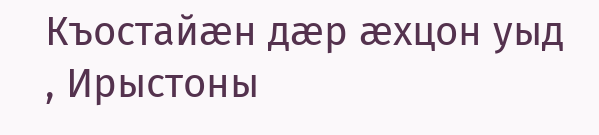Къостайæн дæр æхцон уыд , Ирыстоны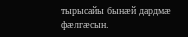тырысайы бынæй дардмæ фæлгæсын.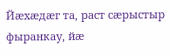Йæхæдæг та, раст сæрыстыр фыранкау, йæ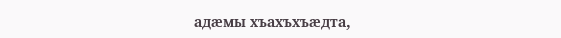адæмы хъахъхъæдта,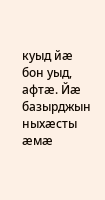куыд йæ бон уыд, афтæ. Йæ базырджын ныхæсты æмæ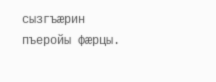сызгъæрин пъеройы фæрцы.